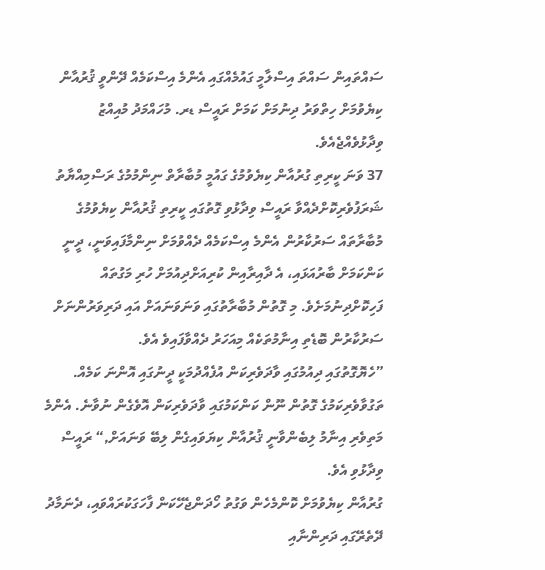ސައްތައިން ސައްތަ އިސްލާމީ ގައުމެއްގައި އެންމެ އިސްކަމެއް ދޭންވީ ޤުރުއާން ކިޔެވުމަށް ހިތްވަރު ދިނުމަށް ކަމަށް ރައީސް ޑރ. މުހައްމަދު މުއިއްޒު ވިދާޅުވެއްޖެއެވެ.
37 ވަނަ ކީރިތި ގުރުއާން ކިޔެވުމުގެ ގައުމީ މުބާރާތް ނިންމުމުގެ ރަސްމިއްޔާތު ޝަރަފުވެރިކޮށްދެއްވާ ރައީސް ވިދާޅުވި ގޮތުގައި ކީރިތި ޤުރުއާން ކިޔެވުމުގެ މުބާރާތައް ސަރުކާރުން އެންމެ އިސްކަމެއް ދެއްވުމަށް ނިންމާފައިވަނީ، ދީނީ ކަންކަމަށް ބާރުއަޅައި، އެ ދާއިރާއިން ކުރިއަށްދިއުމަށް ހުރި މަގުތައް ފަހިކޮށްދިނުމަށެވެ. މި ގޮތުން މުބާރާތުގައި ވަނަވަނައަށް އައި ދަރިވަރުންނަށް ސަރުކާރުން ބޮޑެތި އިނާމުތަކެއް މިއަހަރު ދެއްވާފައިވެ އެވެ.
”ހެޔޮގޮތުގައި ދިއުމުގައި ވާދަވެރިކަން އުފެއްދުމަކީ ދީނުގައި އޮންނަ ކަމެއް. ތަގުވާވެރިކަމުގެ ގޮތުން ނޫން ކަންކަމުގައި ވާދަވެރިކަން އޮވެގެން ނުވާނެ. އެންމެ މަތިވެރި އިނާމު ލިބެންވާނީ ޤުރުއާން ކިޔަވައިގެން ލިބޭ ވަނައަށް,“ ރައީސް ވިދާޅުވި އެވެ.
ގުރުއާން ކިޔެވުމަށް ކޮންމެހެން ވަގުތު ހޯދަންޖެހޭކަން ފާހަގަކުރައްވައި، ދެނަމާދު ދޭތެރޭގައި ދަރިންނާއި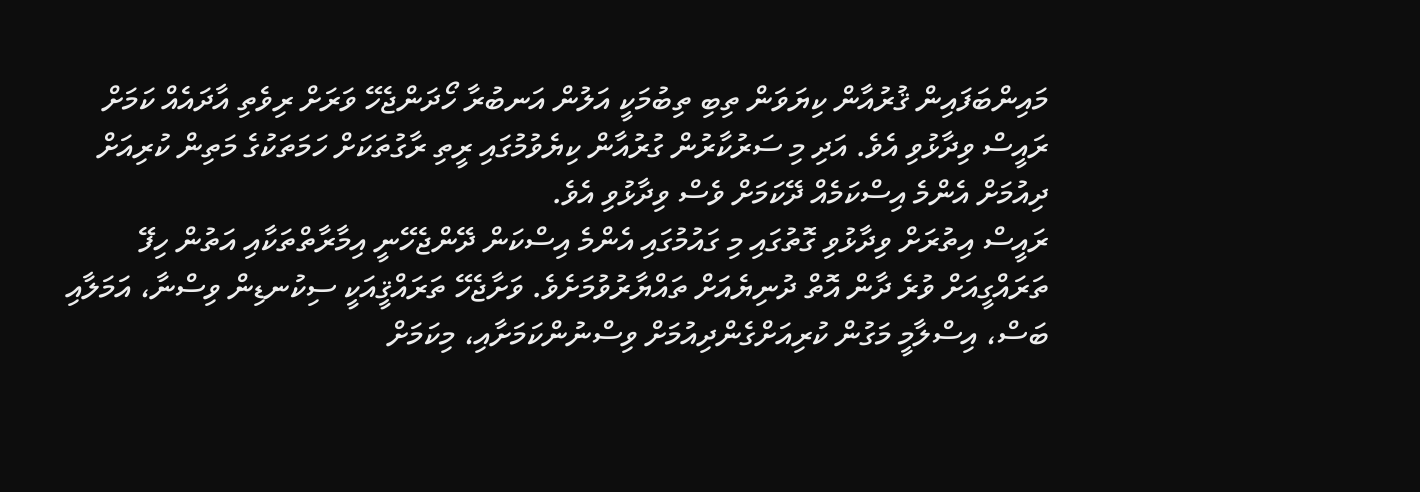މައިންބަފައިން ޤުރުއާން ކިޔަވަން ތިބި ތިބުމަކީ އަލުން އަނބުރާ ހޯދަންޖެހޭ ވަރަށް ރިވެތި އާދައެއް ކަމަށް ރައީސް ވިދާޅުވި އެވެ. އަދި މި ސަރުކާރުން ގުރުއާން ކިޔެވުމުގައި ރީތި ރާގުތަކަށް ހަމަތަކުގެ މަތިން ކުރިއަށް ދިއުމަށް އެންމެ އިސްކަމެއް ދޭކަމަށް ވެސް ވިދާޅުވި އެވެ.
ރައީސް އިތުރަށް ވިދާޅުވި ގޮތުގައި މި ގައުމުގައި އެންމެ އިސްކަން ދޭންޖެހޭނީ އިމާރާތްތަކާއި އަތުން ހިފޭ ތަރައްގީއަށް ވުރެ ދާން އޮތް ދުނިޔެއަށް ތައްޔާރުވުމަށެވެ. ވަށާޖެހޭ ތަރައްޤީއަކީ ސިކުނޑިން ވިސްނާ، އަމަލާއި ބަސް، އިސްލާމީ މަގުން ކުރިއަށްގެންދިއުމަށް ވިސްނުންކަމަށާއި، މިކަމަށް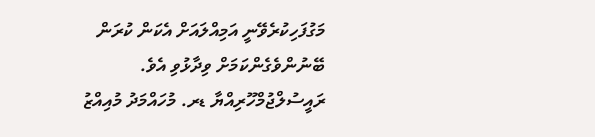މަގުފަހިކުރެވޭނީ އަމިއްލައަށް އެކަން ކުރަން ބޭނުންވެގެންކަމަށް ވިދާޅުވި އެވެ.
ރައީސުލްޖުމްހޫރިއްޔާ ޑރ. މުހައްމަދު މުއިއްޒު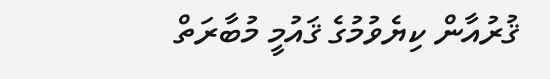ޤުރުއާން ކިޔެވުމުގެ ޤައުމީ މުބާރަތް